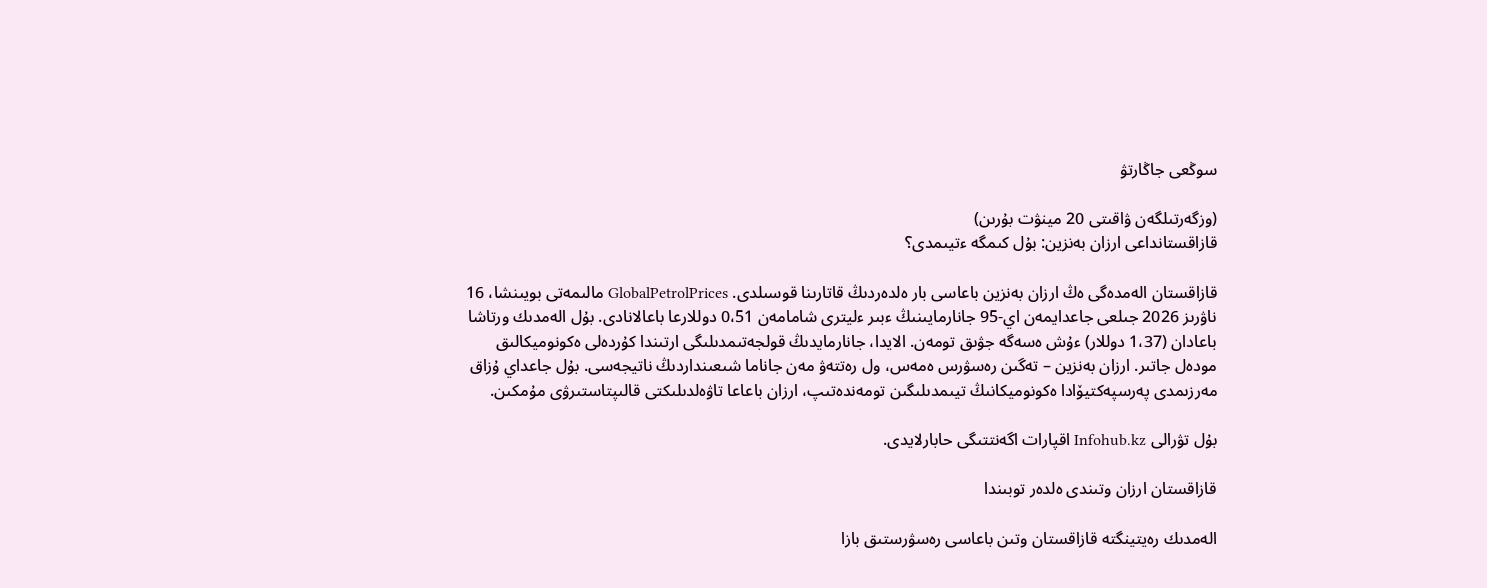سوڭعى جاڭارتۋ

(وزگەرتىلگەن ۋاقىتى 20 مينۋت بۇرىن)
قازاقستانداعى ارزان بەنزين: بۇل كىمگە ءتيىمدى؟

قازاقستان الەمدەگى ەڭ ارزان بەنزين باعاسى بار ەلدەردىڭ قاتارىنا قوسىلدى. GlobalPetrolPrices مالىمەتى بويىنشا، 16 ناۋرىز 2026 جىلعى جاعدايمەن اي-95 جانارمايىنىڭ ءبىر ءليترى شامامەن 0،51 دوللارعا باعالانادى. بۇل الەمدىك ورتاشا باعادان (1،37 دوللار) ءۇش ەسەگە جۋىق تومەن. الايدا، جانارمايدىڭ قولجەتىمدىلىگى ارتىندا كۇردەلى ەكونوميكالىق مودەل جاتىر. ارزان بەنزين – تەگىن رەسۋرس ەمەس، ول رەتتەۋ مەن جاناما شىعىنداردىڭ ناتيجەسى. بۇل جاعداي ۇزاق مەرزىمدى پەرسپەكتيۆادا ەكونوميكانىڭ تيىمدىلىگىن تومەندەتىپ، ارزان باعاعا تاۋەلدىلىكتى قالىپتاستىرۋى مۇمكىن.

بۇل تۋرالى Infohub.kz اقپارات اگەنتتىگى حابارلايدى.

قازاقستان ارزان وتىندى ەلدەر توبىندا

الەمدىك رەيتينگتە قازاقستان وتىن باعاسى رەسۋرستىق بازا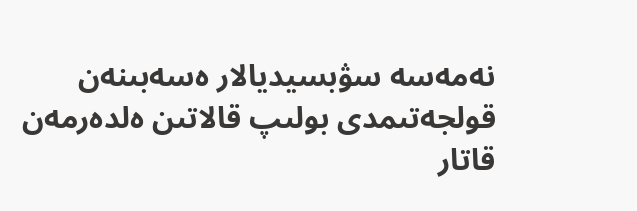نەمەسە سۋبسيديالار ەسەبىنەن قولجەتىمدى بولىپ قالاتىن ەلدەرمەن قاتار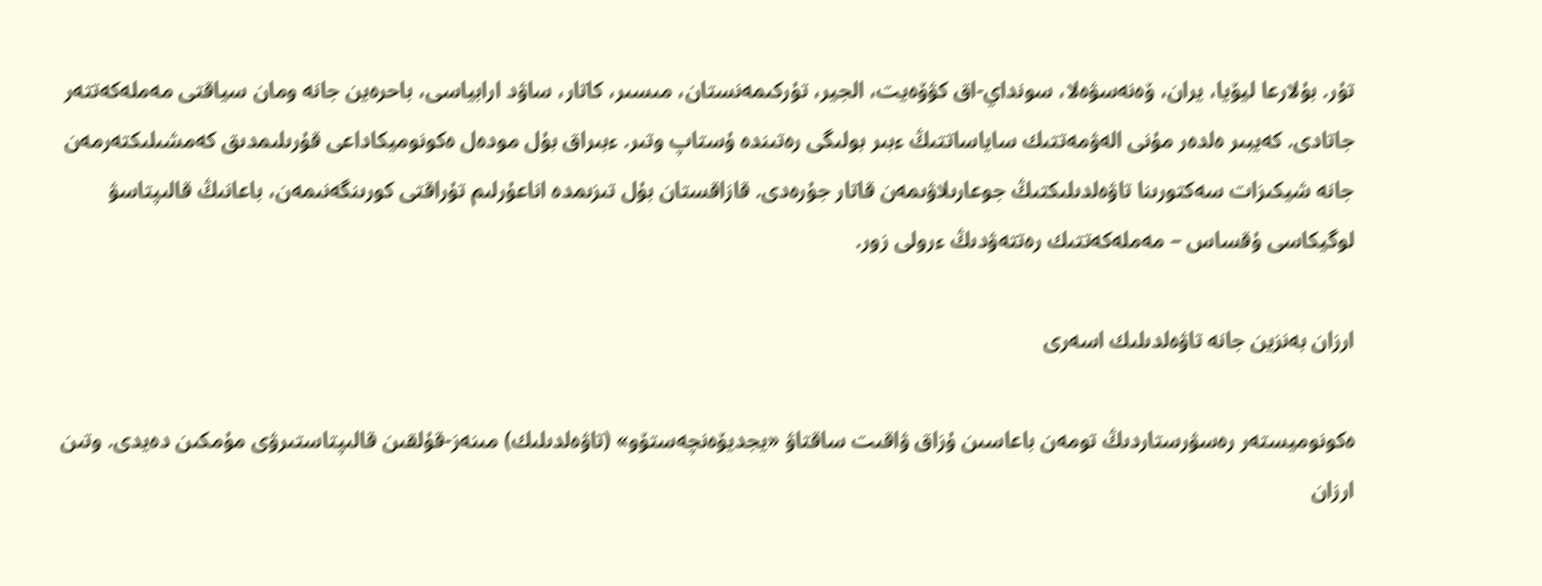تۇر. بۇلارعا ليۆيا، يران، ۆەنەسۋەلا، سونداي-اق كۋۆەيت، الجير، تۇركىمەنستان، مىسىر، كاتار، ساۋد ارابياسى، باحرەين جانە ومان سياقتى مەملەكەتتەر جاتادى. كەيبىر ەلدەر مۇنى الەۋمەتتىك ساياساتتىڭ ءبىر بولىگى رەتىندە ۇستاپ وتىر. ءبىراق بۇل مودەل ەكونوميكاداعى قۇرىلىمدىق كەمشىلىكتەرمەن جانە شيكىزات سەكتورىنا تاۋەلدىلىكتىڭ جوعارىلاۋىمەن قاتار جۇرەدى. قازاقستان بۇل تىزىمدە اناعۇرلىم تۇراقتى كورىنگەنىمەن، باعانىڭ قالىپتاسۋ لوگيكاسى ۇقساس – مەملەكەتتىك رەتتەۋدىڭ ءرولى زور.

ارزان بەنزين جانە تاۋەلدىلىك اسەرى

ەكونوميستەر رەسۋرستاردىڭ تومەن باعاسىن ۇزاق ۋاقىت ساقتاۋ «يجديۆەنچەستۆو» (تاۋەلدىلىك) مىنەز-قۇلقىن قالىپتاستىرۋى مۇمكىن دەيدى. وتىن ارزان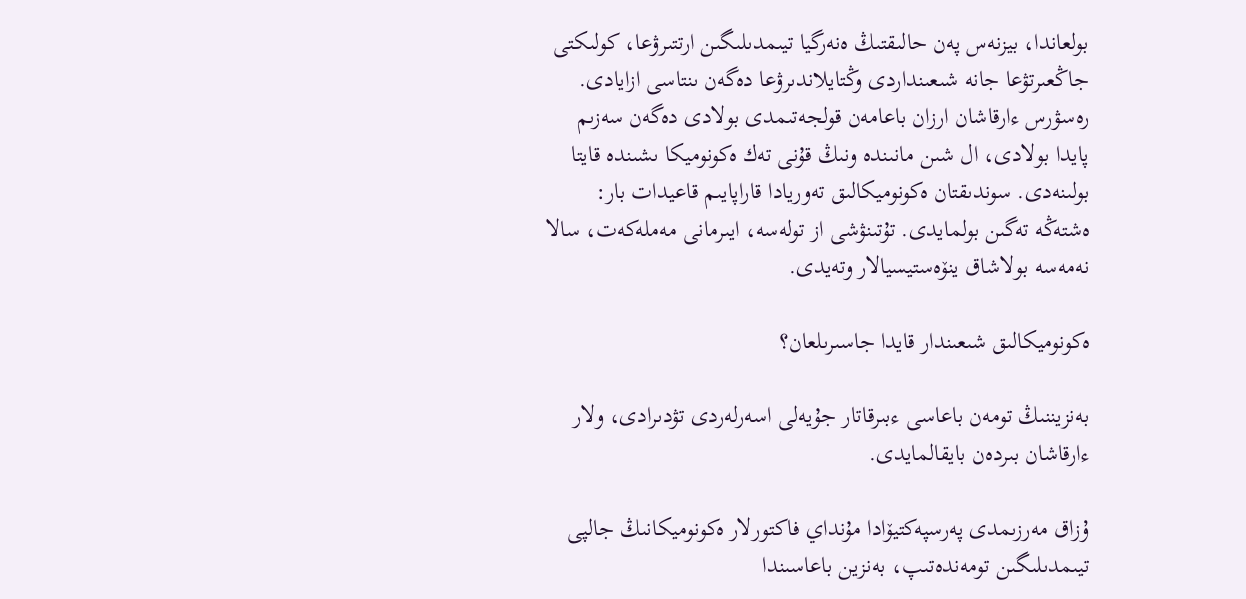بولعاندا، بيزنەس پەن حالىقتىڭ ەنەرگيا تيىمدىلىگىن ارتتىرۋعا، كولىكتى جاڭعىرتۋعا جانە شىعىنداردى وڭتايلاندىرۋعا دەگەن ىنتاسى ازايادى. رەسۋرس ءارقاشان ارزان باعامەن قولجەتىمدى بولادى دەگەن سەزىم پايدا بولادى، ال شىن مانىندە ونىڭ قۇنى تەك ەكونوميكا ىشىندە قايتا بولىنەدى. سوندىقتان ەكونوميكالىق تەوريادا قاراپايىم قاعيدات بار: ەشتەڭە تەگىن بولمايدى. تۇتىنۋشى از تولەسە، ايىرمانى مەملەكەت، سالا نەمەسە بولاشاق ينۆەستيسيالار وتەيدى.

ەكونوميكالىق شىعىندار قايدا جاسىرىلعان؟

بەنزيننىڭ تومەن باعاسى ءبىرقاتار جۇيەلى اسەرلەردى تۋدىرادى، ولار ءارقاشان بىردەن بايقالمايدى.

ۇزاق مەرزىمدى پەرسپەكتيۆادا مۇنداي فاكتورلار ەكونوميكانىڭ جالپى تيىمدىلىگىن تومەندەتىپ، بەنزين باعاسىندا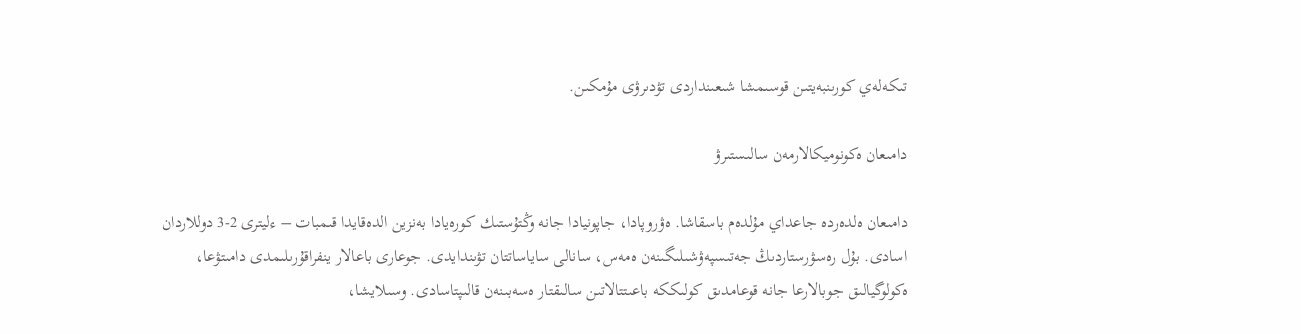تىكەلەي كورىنبەيتىن قوسىمشا شىعىنداردى تۋدىرۋى مۇمكىن.

دامىعان ەكونوميكالارمەن سالىستىرۋ

دامىعان ەلدەردە جاعداي مۇلدەم باسقاشا. ەۋروپادا، جاپونيادا جانە وڭتۇستىك كورەيادا بەنزين الدەقايدا قىمبات – ءليترى 2-3 دوللاردان اسادى. بۇل رەسۋرستاردىڭ جەتىسپەۋشىلىگىنەن ەمەس، سانالى ساياساتتان تۋىندايدى. جوعارى باعالار ينفراقۇرىلىمدى دامىتۋعا، ەكولوگيالىق جوبالارعا جانە قوعامدىق كولىككە باعىتتالاتىن سالىقتار ەسەبىنەن قالىپتاسادى. وسىلايشا،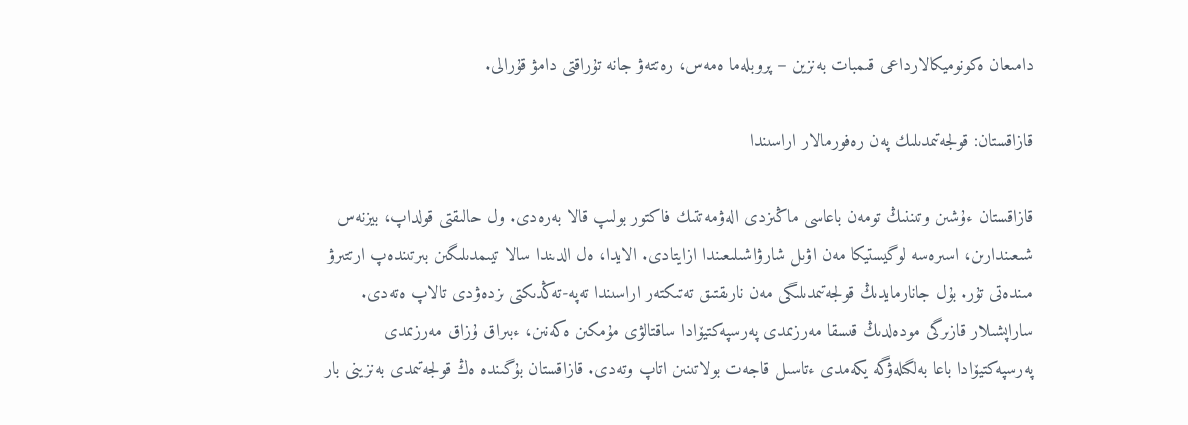دامىعان ەكونوميكالارداعى قىمبات بەنزين – پروبلەما ەمەس، رەتتەۋ جانە تۇراقتى دامۋ قۇرالى.

قازاقستان: قولجەتىمدىلىك پەن رەفورمالار اراسىندا

قازاقستان ءۇشىن وتىننىڭ تومەن باعاسى ماڭىزدى الەۋمەتتىك فاكتور بولىپ قالا بەرەدى. ول حالىقتى قولداپ، بيزنەس شىعىندارىن، اسىرەسە لوگيستيكا مەن اۋىل شارۋاشىلىعىندا ازايتادى. الايدا، ەل الدىندا سالا تيىمدىلىگىن بىرتىندەپ ارتتىرۋ مىندەتى تۇر. بۇل جانارمايدىڭ قولجەتىمدىلىگى مەن نارىقتىق تەتىكتەر اراسىندا تەپە-تەڭدىكتى ىزدەۋدى تالاپ ەتەدى. ساراپشىلار قازىرگى مودەلدىڭ قىسقا مەرزىمدى پەرسپەكتيۆادا ساقتالۋى مۇمكىن ەكەنىن، ءبىراق ۇزاق مەرزىمدى پەرسپەكتيۆادا باعا بەلگىلەۋگە يكەمدى ءتاسىل قاجەت بولاتىنىن اتاپ وتەدى. قازاقستان بۇگىندە ەڭ قولجەتىمدى بەنزينى بار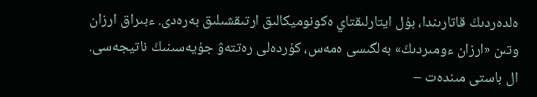ەلدەردىڭ قاتارىندا، بۇل ايتارلىقتاي ەكونوميكالىق ارتىقشىلىق بەرەدى. ءبىراق ارزان وتىن «ارزان ءومىردىڭ» بەلگىسى ەمەس، كۇردەلى رەتتەۋ جۇيەسىنىڭ ناتيجەسى. ال باستى مىندەت –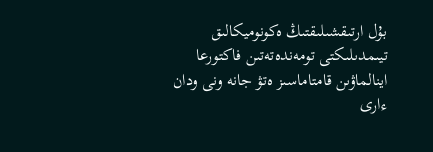بۇل ارتىقشىلىقتىڭ ەكونوميكالىق تيىمدىلىكتى تومەندەتەتىن فاكتورعا اينالماۋىن قامتاماسىز ەتۋ جانە ونى ودان ءارى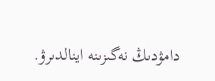دامۋدىڭ نەگىزىنە اينالدىرۋ.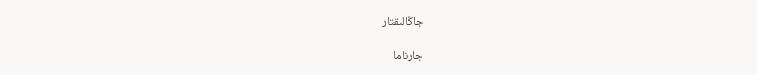جاڭالىقتار

جارناما